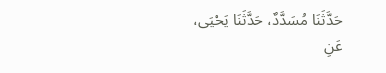حَدَّثَنَا مُسَدَّدٌ، حَدَّثَنَا يَحْيَى، عَنِ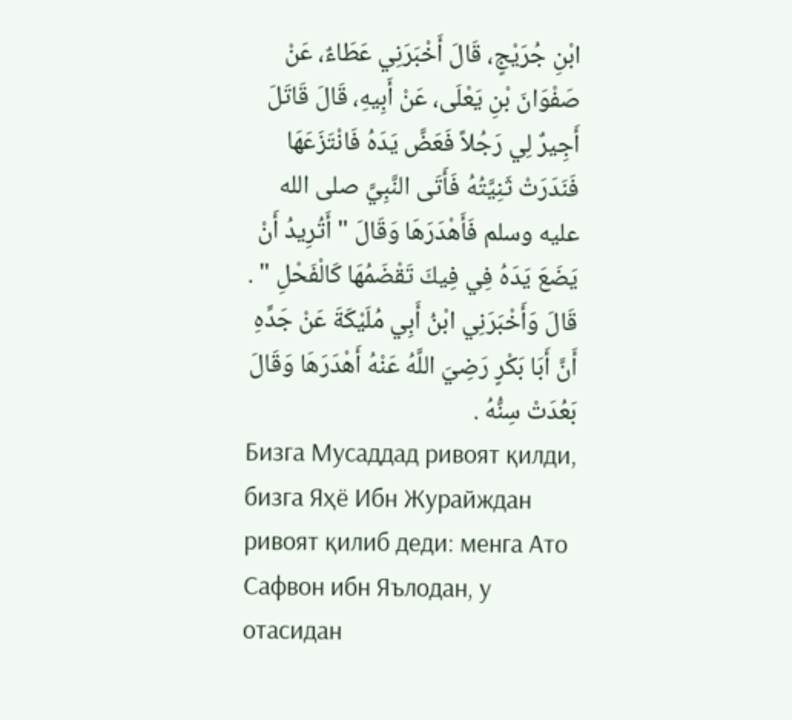ابْنِ جُرَيْجٍ، قَالَ أَخْبَرَنِي عَطَاءٌ، عَنْ صَفْوَانَ بْنِ يَعْلَى، عَنْ أَبِيهِ، قَالَ قَاتَلَ أَجِيرٌ لِي رَجُلاً فَعَضَّ يَدَهُ فَانْتَزَعَهَا فَنَدَرَتْ ثَنِيَّتُهُ فَأَتَى النَّبِيَّ صلى الله عليه وسلم فَأَهْدَرَهَا وَقَالَ " أَتُرِيدُ أَنْ يَضَعَ يَدَهُ فِي فِيكَ تَقْضَمُهَا كَالْفَحْلِ " . قَالَ وَأَخْبَرَنِي ابْنُ أَبِي مُلَيْكَةَ عَنْ جَدِّهِ أَنَّ أَبَا بَكْرٍ رَضِيَ اللَّهُ عَنْهُ أَهْدَرَهَا وَقَالَ بَعُدَتْ سِنُّهُ .
Бизга Мусаддад ривоят қилди, бизга Яҳё Ибн Журайждан ривоят қилиб деди: менга Ато Сафвон ибн Яълодан, у отасидан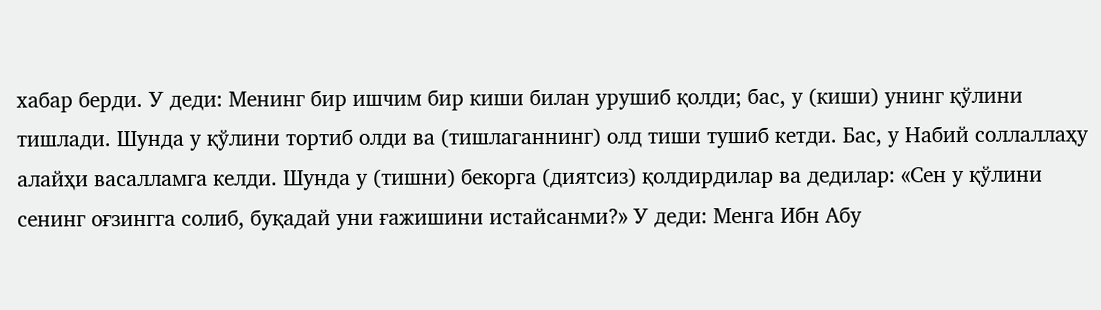хабар берди. У деди: Менинг бир ишчим бир киши билан урушиб қолди; бас, у (киши) унинг қўлини тишлади. Шунда у қўлини тортиб олди ва (тишлаганнинг) олд тиши тушиб кетди. Бас, у Набий соллаллаҳу алайҳи васалламга келди. Шунда у (тишни) бекорга (диятсиз) қолдирдилар ва дедилар: «Сен у қўлини сенинг оғзингга солиб, буқадай уни ғажишини истайсанми?» У деди: Менга Ибн Абу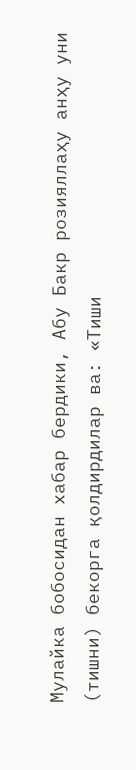Мулайка бобосидан хабар бердики, Абу Бакр розияллаҳу анҳу уни (тишни) бекорга қолдирдилар ва: «Тиши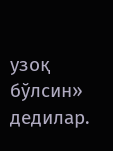узоқ бўлсин» дедилар.